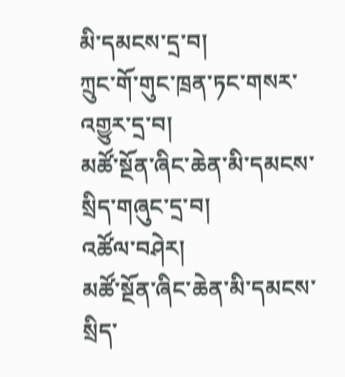མི་དམངས་དྲ་བ།
ཀྲུང་གོ་གུང་ཁྲན་ཏང་གསར་འགྱུར་དྲ་བ།
མཚོ་སྔོན་ཞིང་ཆེན་མི་དམངས་སྲིད་གཞུང་དྲ་བ།
འཚོལ་བཤེར།
མཚོ་སྔོན་ཞིང་ཆེན་མི་དམངས་སྲིད་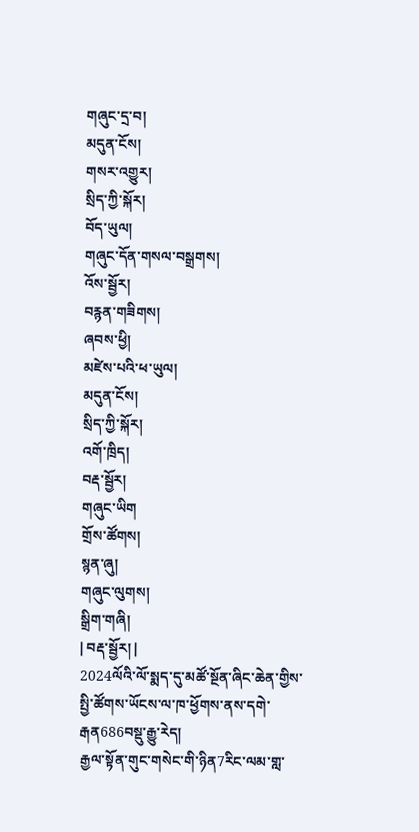གཞུང་དྲ་བ།
མདུན་ངོས།
གསར་འགྱུར།
སྲིད་ཀྱི་སྐོར།
བོད་ཡུལ།
གཞུང་དོན་གསལ་བསྒྲགས།
འོས་སྦྱོར།
བརྙན་གཟིགས།
ཞབས་ཕྱི།
མཛེས་པའི་ཕ་ཡུལ།
མདུན་ངོས།
སྲིད་ཀྱི་སྐོར།
འགོ་ཁྲིད།
བརྡ་སྦྱོར།
གཞུང་ཡིག
གྲོས་ཚོགས།
སྙན་ཞུ།
གཞུང་ལུགས།
སྒྲིག་གཞི།
| བརྡ་སྦྱོར། |
2024ལོའི་ལོ་སྨད་དུ་མཚོ་སྔོན་ཞིང་ཆེན་གྱིས་སྤྱི་ཚོགས་ཡོངས་ལ་ཁ་ཕྱོགས་ནས་དགེ་རྒན686བསྡུ་རྒྱུ་རེད།
རྒྱལ་སྟོན་གུང་གསེང་གི་ཉིན7རིང་ལམ་གླ་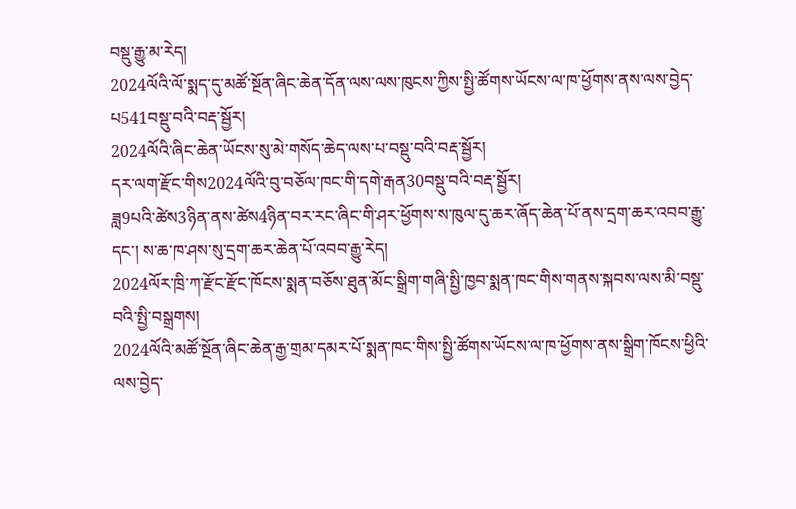བསྡུ་རྒྱུ་མ་རེད།
2024ལོའི་ལོ་སྨད་དུ་མཚོ་སྔོན་ཞིང་ཆེན་དོན་ལས་ལས་ཁུངས་ཀྱིས་སྤྱི་ཚོགས་ཡོངས་ལ་ཁ་ཕྱོགས་ནས་ལས་བྱེད་པ541བསྡུ་བའི་བརྡ་སྦྱོར།
2024ལོའི་ཞིང་ཆེན་ཡོངས་སུ་མེ་གསོད་ཆེད་ལས་པ་བསྡུ་བའི་བརྡ་སྦྱོར།
དར་ལག་རྫོང་གིས2024ལོའི་བུ་བཅོལ་ཁང་གི་དགེ་རྒན30བསྡུ་བའི་བརྡ་སྦྱོར།
ཟླ9པའི་ཚེས3ཉིན་ནས་ཚེས4ཉིན་བར་རང་ཞིང་གི་ཤར་ཕྱོགས་ས་ཁུལ་དུ་ཆར་ཞོད་ཆེན་པོ་ནས་དྲག་ཆར་འབབ་རྒྱུ་དང་། ས་ཆ་ཁ་ཤས་སུ་དྲག་ཆར་ཆེན་པོ་འབབ་རྒྱུ་རེད།
2024ལོར་ཁྲི་ཀ་རྫོང་རྫོང་ཁོངས་སྨན་བཅོས་ཐུན་མོང་སྒྲིག་གཞི་སྤྱི་ཁྱབ་སྨན་ཁང་གིས་གནས་སྐབས་ལས་མི་བསྡུ་བའི་སྤྱི་བསྒྲགས།
2024ལོའི་མཚོ་སྔོན་ཞིང་ཆེན་རྒྱ་གྲམ་དམར་པོ་སྨན་ཁང་གིས་སྤྱི་ཚོགས་ཡོངས་ལ་ཁ་ཕྱོགས་ནས་སྒྲིག་ཁོངས་ཕྱིའི་ལས་བྱེད་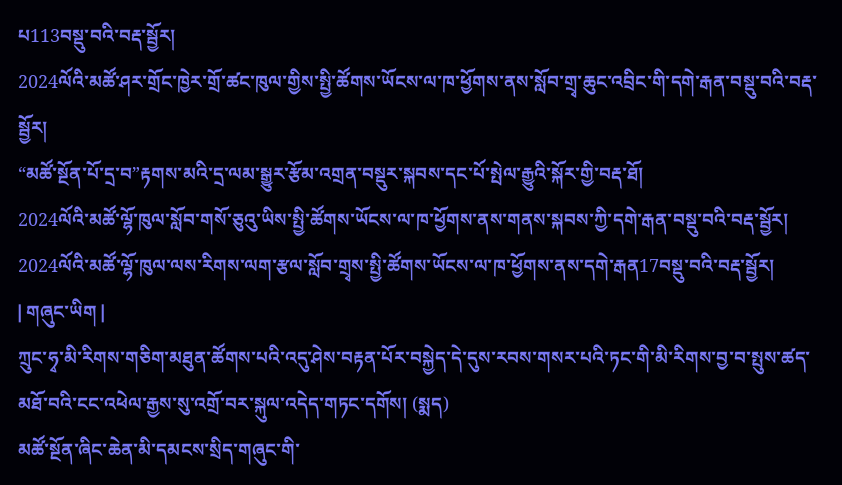པ113བསྡུ་བའི་བརྡ་སྦྱོར།
2024ལོའི་མཚོ་ཤར་གྲོང་ཁྱེར་གྲོ་ཚང་ཁུལ་གྱིས་སྤྱི་ཚོགས་ཡོངས་ལ་ཁ་ཕྱོགས་ནས་སློབ་གྲྭ་ཆུང་འབྲིང་གི་དགེ་རྒན་བསྡུ་བའི་བརྡ་སྦྱོར།
“མཚོ་སྔོན་པོ་དྲ་བ”རྟགས་མའི་དྲ་ལམ་སྒྱུར་རྩོམ་འགྲན་བསྡུར་སྐབས་དང་པོ་སྤེལ་རྒྱུའི་སྐོར་གྱི་བརྡ་ཐོ།
2024ལོའི་མཚོ་ལྷོ་ཁུལ་སློབ་གསོ་ཅུའུ་ཡིས་སྤྱི་ཚོགས་ཡོངས་ལ་ཁ་ཕྱོགས་ནས་གནས་སྐབས་ཀྱི་དགེ་རྒན་བསྡུ་བའི་བརྡ་སྦྱོར།
2024ལོའི་མཚོ་ལྷོ་ཁུལ་ལས་རིགས་ལག་རྩལ་སློབ་གྲྭས་སྤྱི་ཚོགས་ཡོངས་ལ་ཁ་ཕྱོགས་ནས་དགེ་རྒན17བསྡུ་བའི་བརྡ་སྦྱོར།
| གཞུང་ཡིག |
ཀྲུང་ཧྭ་མི་རིགས་གཅིག་མཐུན་ཚོགས་པའི་འདུ་ཤེས་བརྟན་པོར་བསྐྱེད་དེ་དུས་རབས་གསར་པའི་ཏང་གི་མི་རིགས་བྱ་བ་སྤུས་ཚད་མཐོ་བའི་ངང་འཕེལ་རྒྱས་སུ་འགྲོ་བར་སྐུལ་འདེད་གཏང་དགོས། (སྨད)
མཚོ་སྔོན་ཞིང་ཆེན་མི་དམངས་སྲིད་གཞུང་གི་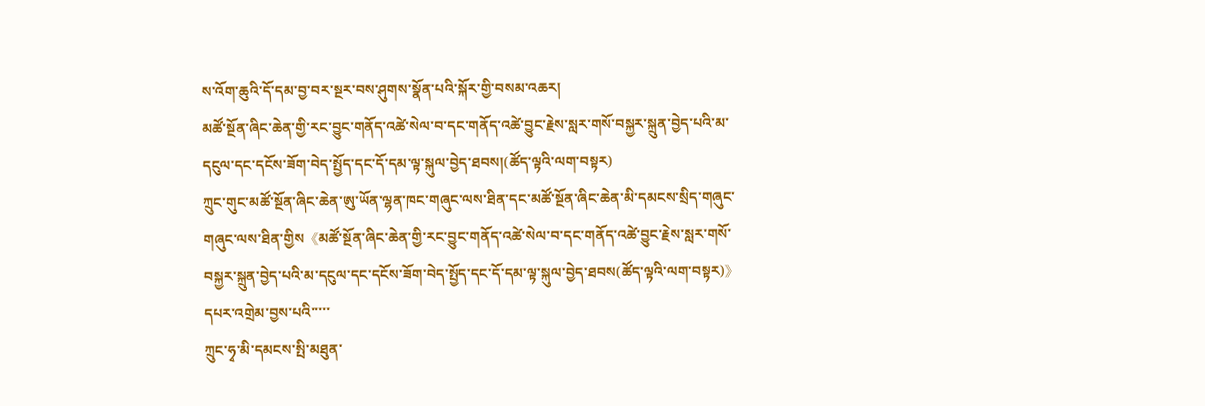ས་འོག་ཆུའི་དོ་དམ་བྱ་བར་སྔར་བས་ཤུགས་སྣོན་པའི་སྐོར་གྱི་བསམ་འཆར།
མཚོ་སྔོན་ཞིང་ཆེན་གྱི་རང་བྱུང་གནོད་འཚེ་སེལ་བ་དང་གནོད་འཚེ་བྱུང་རྗེས་སླར་གསོ་བསྐྱར་སྐྲུན་བྱེད་པའི་མ་དངུལ་དང་དངོས་ཟོག་བེད་སྤྱོད་དང་དོ་དམ་ལྟ་སྐུལ་བྱེད་ཐབས།(ཚོད་ལྟའི་ལག་བསྟར)
ཀྲུང་གུང་མཚོ་སྔོན་ཞིང་ཆེན་ཨུ་ཡོན་ལྷན་ཁང་གཞུང་ལས་ཐིན་དང་མཚོ་སྔོན་ཞིང་ཆེན་མི་དམངས་སྲིད་གཞུང་གཞུང་ལས་ཐིན་གྱིས《མཚོ་སྔོན་ཞིང་ཆེན་གྱི་རང་བྱུང་གནོད་འཚེ་སེལ་བ་དང་གནོད་འཚེ་བྱུང་རྗེས་སླར་གསོ་བསྐྱར་སྐྲུན་བྱེད་པའི་མ་དངུལ་དང་དངོས་ཟོག་བེད་སྤྱོད་དང་དོ་དམ་ལྟ་སྐུལ་བྱེད་ཐབས(ཚོད་ལྟའི་ལག་བསྟར)》དཔར་འགྲེམ་བྱས་པའི་་་་་
ཀྲུང་ཧྭ་མི་དམངས་སྤི་མཐུན་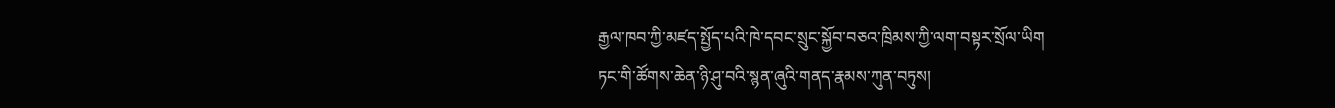རྒྱལ་ཁབ་ཀྱི་མཛད་སྤྱོད་པའི་ཁེ་དབང་སྲུང་སྐྱོབ་བཅའ་ཁྲིམས་ཀྱི་ལག་བསྟར་སྲོལ་ཡིག
ཏང་གི་ཚོགས་ཆེན་ཉི་ཤུ་བའི་སྙན་ཞུའི་གནད་རྣམས་ཀུན་བཏུས།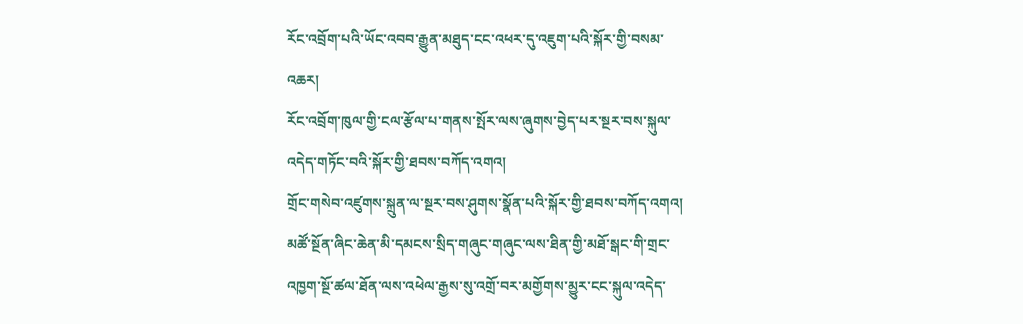རོང་འབྲོག་པའི་ཡོང་འབབ་རྒྱུན་མཐུད་ངང་འཕར་དུ་འཇུག་པའི་སྐོར་གྱི་བསམ་འཆར།
རོང་འབྲོག་ཁུལ་གྱི་ངལ་རྩོལ་པ་གནས་སྤོར་ལས་ཞུགས་བྱེད་པར་སྔར་བས་སྐུལ་འདེད་གཏོང་བའི་སྐོར་གྱི་ཐབས་བཀོད་འགའ།
གྲོང་གསེབ་འཛུགས་སྐྲུན་ལ་སྔར་བས་ཤུགས་སྣོན་པའི་སྐོར་གྱི་ཐབས་བཀོད་འགའ།
མཚོ་སྔོན་ཞིང་ཆེན་མི་དམངས་སྲིད་གཞུང་གཞུང་ལས་ཐིན་གྱི་མཐོ་སྒང་གི་གྲང་འཁྱག་སྔོ་ཚལ་ཐོན་ལས་འཕེལ་རྒྱས་སུ་འགྲོ་བར་མགྱོགས་མྱུར་ངང་སྐུལ་འདེད་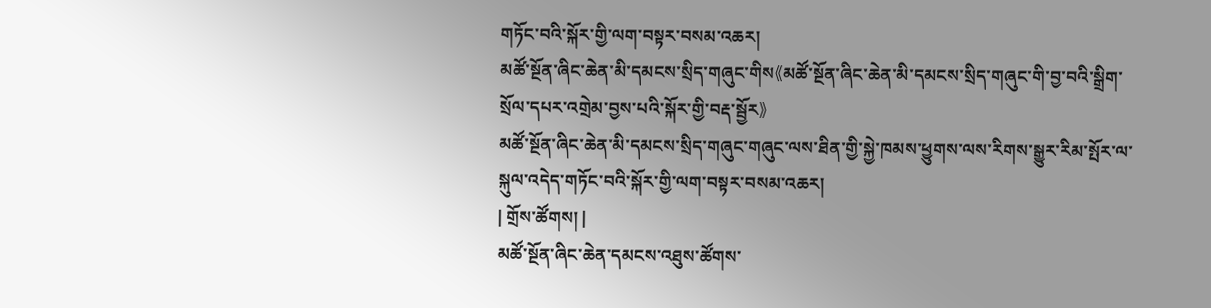གཏོང་བའི་སྐོར་གྱི་ལག་བསྟར་བསམ་འཆར།
མཚོ་སྔོན་ཞིང་ཆེན་མི་དམངས་སྲིད་གཞུང་གིས《མཚོ་སྔོན་ཞིང་ཆེན་མི་དམངས་སྲིད་གཞུང་གི་བྱ་བའི་སྒྲིག་སྲོལ་དཔར་འགྲེམ་བྱས་པའི་སྐོར་གྱི་བརྡ་སྦྱོར》
མཚོ་སྔོན་ཞིང་ཆེན་མི་དམངས་སྲིད་གཞུང་གཞུང་ལས་ཐིན་གྱི་སྐྱེ་ཁམས་ཕྱུགས་ལས་རིགས་སྒྱུར་རིམ་སྤོར་ལ་སྐུལ་འདེད་གཏོང་བའི་སྐོར་གྱི་ལག་བསྟར་བསམ་འཆར།
| གྲོས་ཚོགས། |
མཚོ་སྔོན་ཞིང་ཆེན་དམངས་འཐུས་ཚོགས་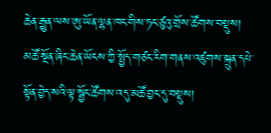ཆེན་རྒྱུན་ལས་ཨུ་ཡོན་ལྷན་ཁང་གིས་ཏང་ཙུའུ་གྲོས་ཚོགས་བསྡུས།
མཚོ་སྔོན་ཞིང་ཆེན་ཡོངས་ཀྱི་སྤྱོད་གཙང་རིག་གནས་འཛུགས་སྐྲུན་དཔེ་སྟོན་བྱེད་སའི་ལྟ་སྦྱོང་ཚོགས་འདུ་མཚོ་བྱང་དུ་བསྡུས།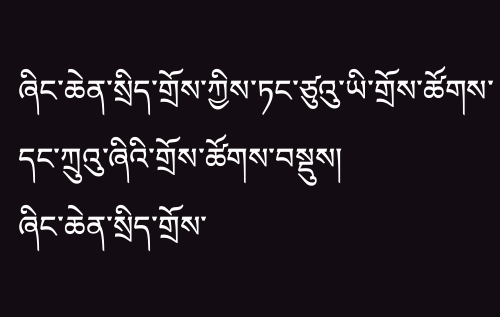ཞིང་ཆེན་སྲིད་གྲོས་ཀྱིས་ཏང་ཙུའུ་ཡི་གྲོས་ཚོགས་དང་ཀྲུའུ་ཞིའི་གྲོས་ཚོགས་བསྡུས།
ཞིང་ཆེན་སྲིད་གྲོས་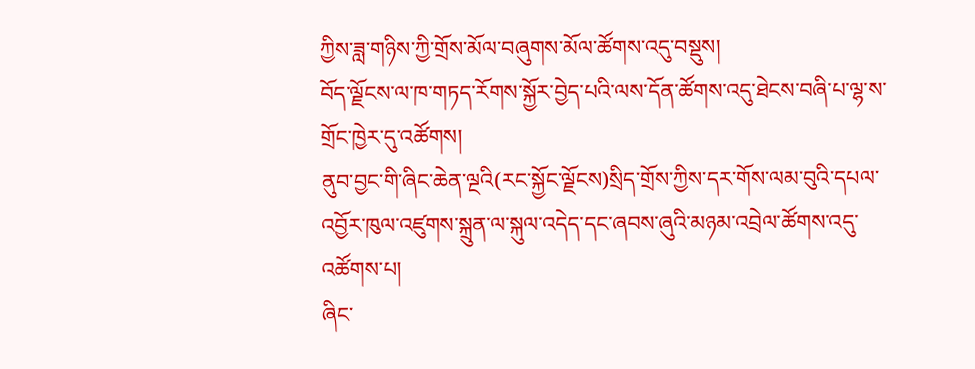ཀྱིས་ཟླ་གཉིས་ཀྱི་གྲོས་མོལ་བཞུགས་མོལ་ཚོགས་འདུ་བསྡུས།
བོད་ལྗོངས་ལ་ཁ་གཏད་རོགས་སྐྱོར་བྱེད་པའི་ལས་དོན་ཚོགས་འདུ་ཐེངས་བཞི་པ་ལྷ་ས་གྲོང་ཁྱེར་དུ་འཚོགས།
ནུབ་བྱང་གི་ཞིང་ཆེན་ལྔའི(རང་སྐྱོང་ལྗོངས)སྲིད་གྲོས་ཀྱིས་དར་གོས་ལམ་བུའི་དཔལ་འབྱོར་ཁུལ་འཛུགས་སྐྲུན་ལ་སྐུལ་འདེད་དང་ཞབས་ཞུའི་མཉམ་འབྲེལ་ཚོགས་འདུ་འཚོགས་པ།
ཞིང་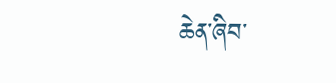ཆེན་ཞིབ་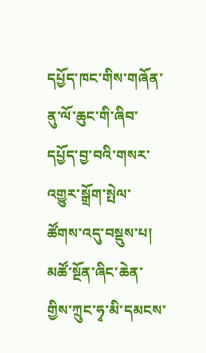དཔྱོད་ཁང་གིས་གཞོན་ནུ་ལོ་ཆུང་གི་ཞིབ་དཔྱོད་བྱ་བའི་གསར་འགྱུར་སྒྲོག་སྤེལ་ཚོགས་འདུ་བསྡུས་པ།
མཚོ་སྔོན་ཞིང་ཆེན་གྱིས་ཀྲུང་ཧྭ་མི་དམངས་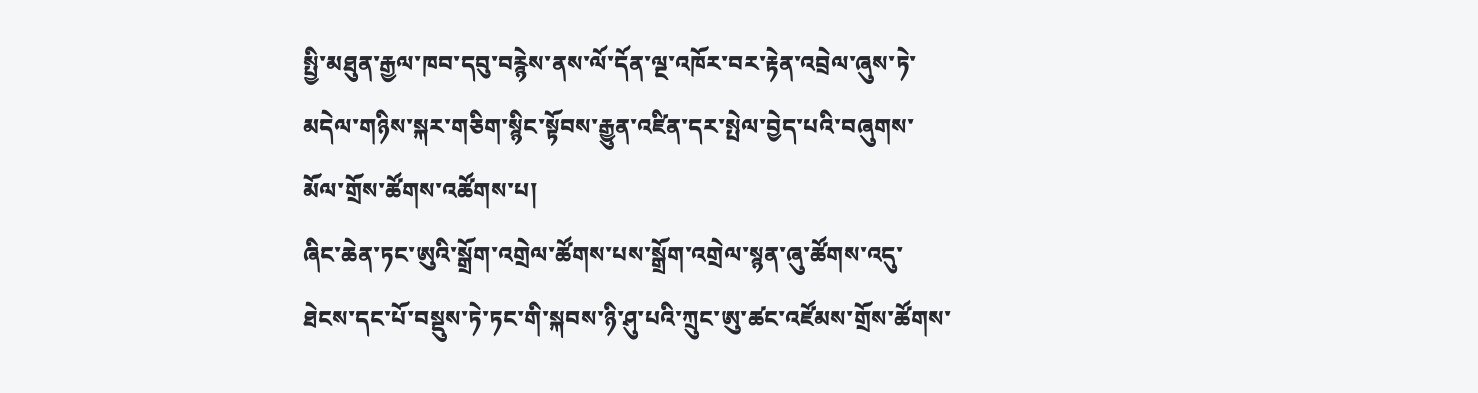སྤྱི་མཐུན་རྒྱལ་ཁབ་དབུ་བརྙེས་ནས་ལོ་དོན་ལྔ་འཁོར་བར་རྟེན་འབྲེལ་ཞུས་ཏེ་མདེལ་གཉིས་སྐར་གཅིག་སྙིང་སྟོབས་རྒྱུན་འཛིན་དར་སྤེལ་བྱེད་པའི་བཞུགས་མོལ་གྲོས་ཚོགས་འཚོགས་པ།
ཞིང་ཆེན་ཏང་ཨུའི་སྒྲོག་འགྲེལ་ཚོགས་པས་སྒྲོག་འགྲེལ་སྙན་ཞུ་ཚོགས་འདུ་ཐེངས་དང་པོ་བསྡུས་ཏེ་ཏང་གི་སྐབས་ཉི་ཤུ་པའི་ཀྲུང་ཨུ་ཚང་འཛོམས་གྲོས་ཚོགས་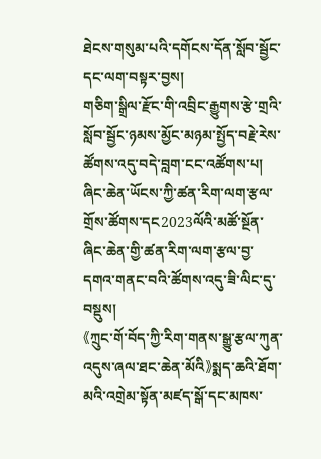ཐེངས་གསུམ་པའི་དགོངས་དོན་སློབ་སྦྱོང་དང་ལག་བསྟར་བྱས།
གཅིག་སྒྲིལ་རྫོང་གི་འབྲིང་རྒྱུགས་རྩེ་གྲའི་སློབ་སྦྱོང་ཉམས་མྱོང་མཉམ་སྤྱོད་བརྗེ་རེས་ཚོགས་འདུ་བདེ་བླག་ངང་འཚོགས་པ།
ཞིང་ཆེན་ཡོངས་ཀྱི་ཚན་རིག་ལག་རྩལ་གྲོས་ཚོགས་དང2023ལོའི་མཚོ་སྔོན་ཞིང་ཆེན་གྱི་ཚན་རིག་ལག་རྩལ་བྱ་དགའ་གནང་བའི་ཚོགས་འདུ་ཟི་ལིང་དུ་བསྡུས།
《ཀྲུང་གོ་བོད་ཀྱི་རིག་གནས་སྒྱུ་རྩལ་ཀུན་འདུས་ཞལ་ཐང་ཆེན་མོའི》སྨད་ཆའི་ཐོག་མའི་འགྲེམ་སྟོན་མཛད་སྒོ་དང་མཁས་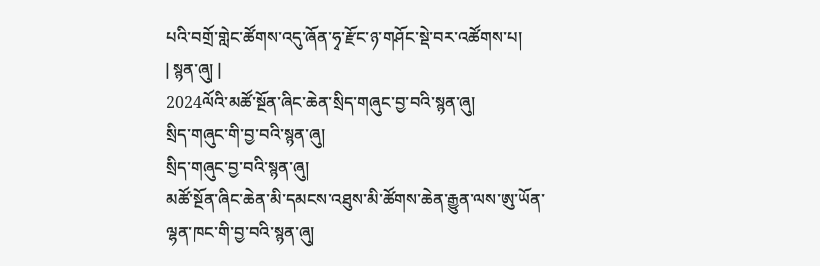པའི་བགྲོ་གླེང་ཚོགས་འདུ་ཞོན་ཧྭ་རྫོང་ཉ་གཤོང་སྡེ་བར་འཚོགས་པ།
| སྙན་ཞུ། |
2024ལོའི་མཚོ་སྔོན་ཞིང་ཆེན་སྲིད་གཞུང་བྱ་བའི་སྙན་ཞུ།
སྲིད་གཞུང་གི་བྱ་བའི་སྙན་ཞུ།
སྲིད་གཞུང་བྱ་བའི་སྙན་ཞུ།
མཚོ་སྔོན་ཞིང་ཆེན་མི་དམངས་འཐུས་མི་ཚོགས་ཆེན་རྒྱུན་ལས་ཨུ་ཡོན་ལྷན་ཁང་གི་བྱ་བའི་སྙན་ཞུ།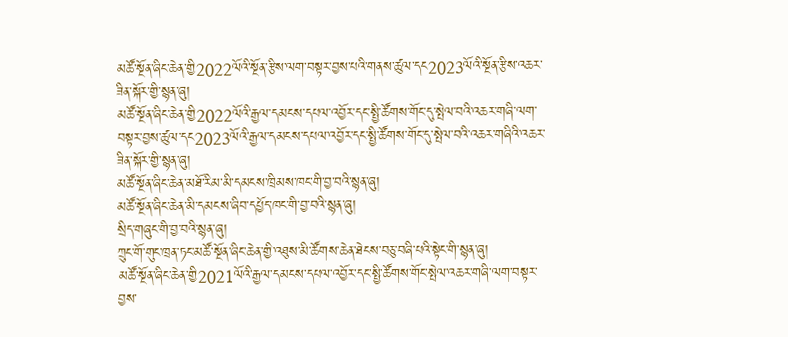མཚོ་སྔོན་ཞིང་ཆེན་གྱི2022ལོའི་སྔོན་རྩིས་ལག་བསྟར་བྱས་པའི་གནས་ཚུལ་དང2023ལོའི་སྔོན་རྩིས་འཆར་ཟིན་སྐོར་གྱི་སྙན་ཞུ།
མཚོ་སྔོན་ཞིང་ཆེན་གྱི2022ལོའི་རྒྱལ་དམངས་དཔལ་འབྱོར་དང་སྤྱི་ཚོགས་གོང་དུ་སྤེལ་བའི་འཆར་གཞི་ལག་བསྟར་བྱས་ཚུལ་དང2023ལོའི་རྒྱལ་དམངས་དཔལ་འབྱོར་དང་སྤྱི་ཚོགས་གོང་དུ་སྤེལ་བའི་འཆར་གཞིའི་འཆར་ཟིན་སྐོར་གྱི་སྙན་ཞུ།
མཚོ་སྔོན་ཞིང་ཆེན་མཐོ་རིམ་མི་དམངས་ཁྲིམས་ཁང་གི་བྱ་བའི་སྙན་ཞུ།
མཚོ་སྔོན་ཞིང་ཆེན་མི་དམངས་ཞིབ་དཔྱོད་ཁང་གི་བྱ་བའི་སྙན་ཞུ།
སྲིད་གཞུང་གི་བྱ་བའི་སྙན་ཞུ།
ཀྲུང་གོ་གུང་ཁྲན་ཏང་མཚོ་སྔོན་ཞིང་ཆེན་གྱི་འཐུས་མི་ཚོགས་ཆེན་ཐེངས་བཅུ་བཞི་པའི་སྟེང་གི་སྙན་ཞུ།
མཚོ་སྔོན་ཞིང་ཆེན་གྱི2021ལོའི་རྒྱལ་དམངས་དཔལ་འབྱོར་དང་སྤྱི་ཚོགས་གོང་སྤེལ་འཆར་གཞི་ལག་བསྟར་བྱས་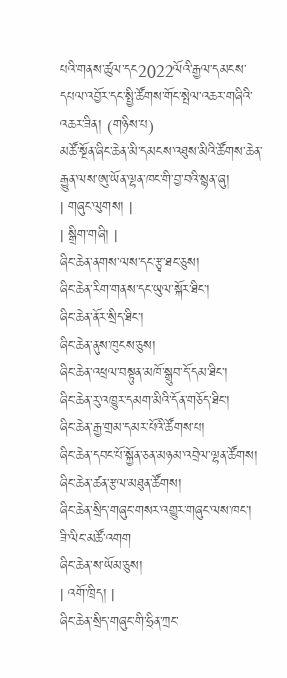པའི་གནས་ཚུལ་དང2022ལོའི་རྒྱལ་དམངས་དཔལ་འབྱོར་དང་སྤྱི་ཚོགས་གོང་སྤེལ་འཆར་གཞིའི་འཆར་ཟིན། (གཉིས་པ)
མཚོ་སྔོན་ཞིང་ཆེན་མི་དམངས་འཐུས་མིའི་ཚོགས་ཆེན་རྒྱུན་ལས་ཨུ་ཡོན་ལྷན་ཁང་གི་བྱ་བའི་སྙན་ཞུ།
| གཞུང་ལུགས། |
| སྒྲིག་གཞི། |
ཞིང་ཆེན་ནགས་ལས་དང་རྩྭ་ཐང་ཅུས།
ཞིང་ཆེན་རིག་གནས་དང་ཡུལ་སྐོར་ཐིང་།
ཞིང་ཆེན་ནོར་སྲིད་ཐིང་།
ཞིང་ཆེན་ནུས་ཁུངས་ཅུས།
ཞིང་ཆེན་འཕྲལ་བསྟུན་མཁོ་སྒྲུབ་དོ་དམ་ཐིང་།
ཞིང་ཆེན་རུ་འཁྱུར་དམག་མིའི་དོན་གཅོད་ཐིང་།
ཞིང་ཆེན་རྒྱ་གྲམ་དམར་པོའི་ཚོགས་པ།
ཞིང་ཆེན་དབང་པོ་སྐྱོན་ཅན་མཉམ་འབྲེལ་ལྷན་ཚོགས།
ཞིང་ཆེན་ཚན་རྩལ་མཐུན་ཚོགས།
ཞིང་ཆེན་སྲིད་གཞུང་གསར་འགྱུར་གཞུང་ལས་ཁང་།
ཟི་ལིང་མཚོ་འགག
ཞིང་ཆེན་ས་ཡོམ་ཅུས།
| འགོ་ཁྲིད། |
ཞིང་ཆེན་སྲིད་གཞུང་གི་ཧྲིན་ཀྲང་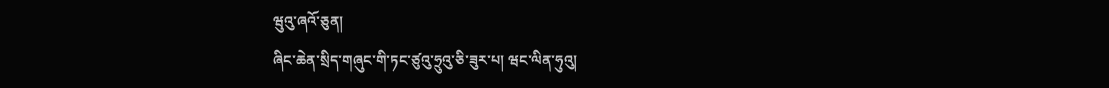ཝུའུ་ཞའོ་ཅུན།
ཞིང་ཆེན་སྲིད་གཞུང་གི་ཏང་ཙུའུ་ཧྲུའུ་ཅི་ཟུར་པ། ཝང་ལིན་ཧུའུ།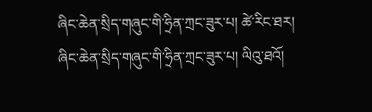ཞིང་ཆེན་སྲིད་གཞུང་གི་ཧྲིན་ཀྲང་ཟུར་པ། ཚེ་རིང་ཐར།
ཞིང་ཆེན་སྲིད་གཞུང་གི་ཧྲིན་ཀྲང་ཟུར་པ། ལིའུ་ཐའོ།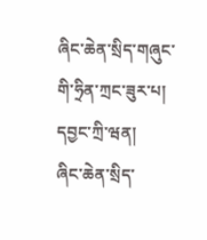ཞིང་ཆེན་སྲིད་གཞུང་གི་ཧྲིན་ཀྲང་ཟུར་པ། དབྱང་ཀྲི་ཝན།
ཞིང་ཆེན་སྲིད་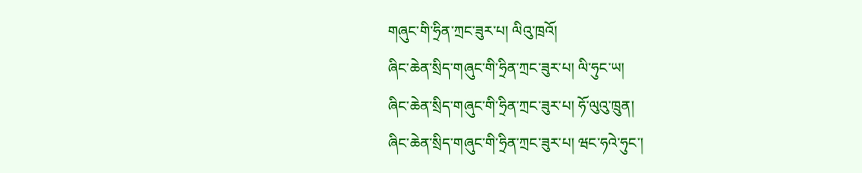གཞུང་གི་ཧྲིན་ཀྲང་ཟུར་པ། ལིའུ་ཁྲའོ།
ཞིང་ཆེན་སྲིད་གཞུང་གི་ཧྲིན་ཀྲང་ཟུར་པ། ལི་ཧུང་ཡ།
ཞིང་ཆེན་སྲིད་གཞུང་གི་ཧྲིན་ཀྲང་ཟུར་པ། ཧོ་ལུའུ་ཁྲུན།
ཞིང་ཆེན་སྲིད་གཞུང་གི་ཧྲིན་ཀྲང་ཟུར་པ། ཝང་ཧའེ་ཧུང་།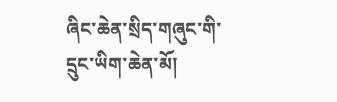ཞིང་ཆེན་སྲིད་གཞུང་གི་དྲུང་ཡིག་ཆེན་མོ།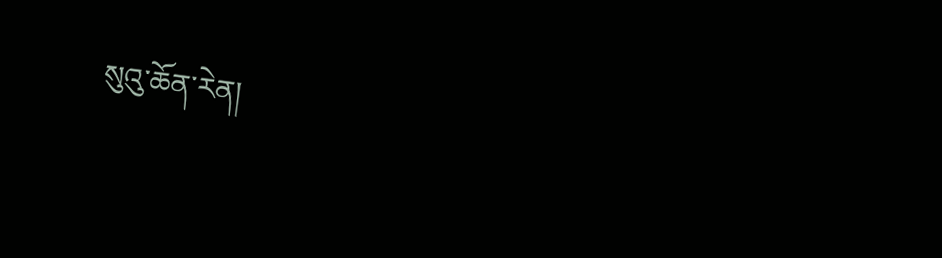སུའུ་ཆོན་རེན།